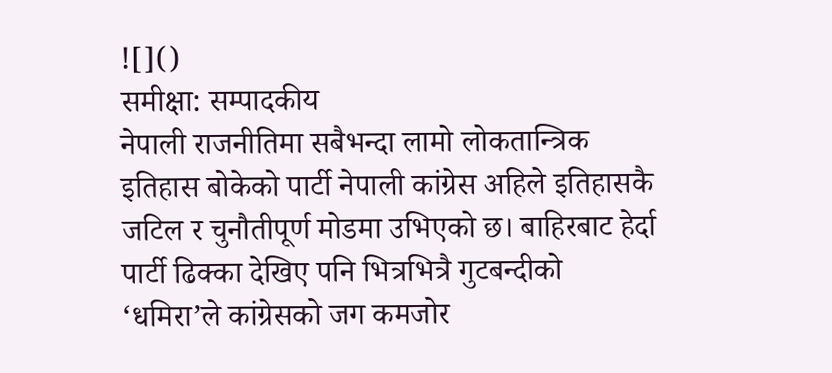![]()
समीक्षा: सम्पादकीय
नेपाली राजनीतिमा सबैभन्दा लामो लोकतान्त्रिक इतिहास बोकेको पार्टी नेपाली कांग्रेस अहिले इतिहासकै जटिल र चुनौतीपूर्ण मोडमा उभिएको छ। बाहिरबाट हेर्दा पार्टी ढिक्का देखिए पनि भित्रभित्रै गुटबन्दीको ‘धमिरा’ले कांग्रेसको जग कमजोर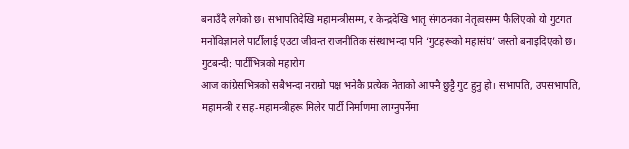बनाउँदै लगेको छ। सभापतिदेखि महामन्त्रीसम्म, र केन्द्रदेखि भातृ संगठनका नेतृत्वसम्म फैलिएको यो गुटगत मनोविज्ञानले पार्टीलाई एउटा जीवन्त राजनीतिक संस्थाभन्दा पनि ‘गुटहरूको महासंघ’ जस्तो बनाइदिएको छ।
गुटबन्दी: पार्टीभित्रको महारोग
आज कांग्रेसभित्रको सबैभन्दा नराम्रो पक्ष भनेकै प्रत्येक नेताको आफ्नै छुट्टै गुट हुनु हो। सभापति, उपसभापति, महामन्त्री र सह-महामन्त्रीहरू मिलेर पार्टी निर्माणमा लाग्नुपर्नेमा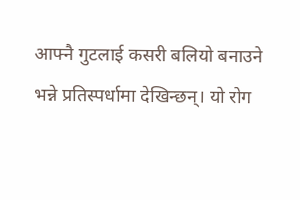आफ्नै गुटलाई कसरी बलियो बनाउने भन्ने प्रतिस्पर्धामा देखिन्छन्। यो रोग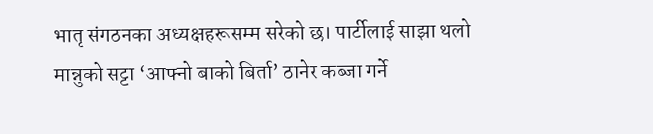भातृ संगठनका अध्यक्षहरूसम्म सरेको छ। पार्टीलाई साझा थलो मान्नुको सट्टा ‘आफ्नो बाको बिर्ता’ ठानेर कब्जा गर्ने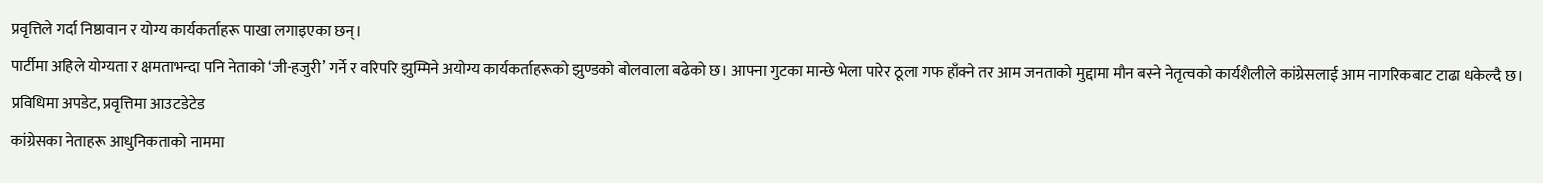प्रवृत्तिले गर्दा निष्ठावान र योग्य कार्यकर्ताहरू पाखा लगाइएका छन्।
पार्टीमा अहिले योग्यता र क्षमताभन्दा पनि नेताको ‘जी-हजुरी’ गर्ने र वरिपरि झुम्मिने अयोग्य कार्यकर्ताहरूको झुण्डको बोलवाला बढेको छ। आफ्ना गुटका मान्छे भेला पारेर ठूला गफ हाँक्ने तर आम जनताको मुद्दामा मौन बस्ने नेतृत्वको कार्यशैलीले कांग्रेसलाई आम नागरिकबाट टाढा धकेल्दै छ।
प्रविधिमा अपडेट, प्रवृत्तिमा आउटडेटेड
कांग्रेसका नेताहरू आधुनिकताको नाममा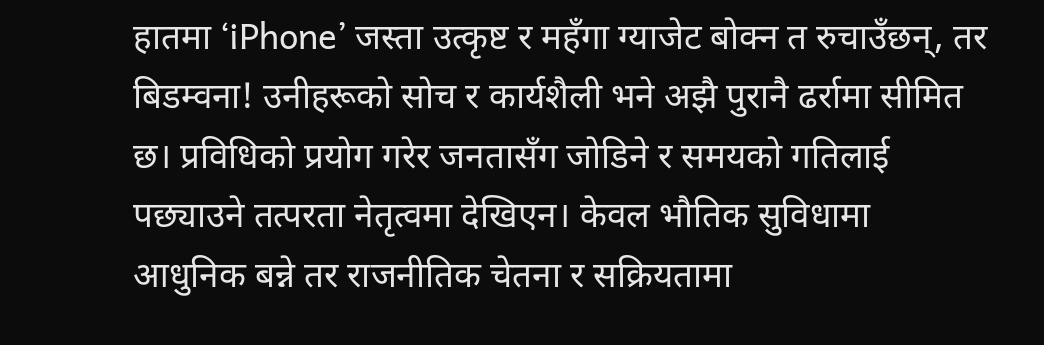हातमा ‘iPhone’ जस्ता उत्कृष्ट र महँगा ग्याजेट बोक्न त रुचाउँछन्, तर बिडम्वना! उनीहरूको सोच र कार्यशैली भने अझै पुरानै ढर्रामा सीमित छ। प्रविधिको प्रयोग गरेर जनतासँग जोडिने र समयको गतिलाई पछ्याउने तत्परता नेतृत्वमा देखिएन। केवल भौतिक सुविधामा आधुनिक बन्ने तर राजनीतिक चेतना र सक्रियतामा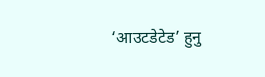‘आउटडेटेड’ हुनु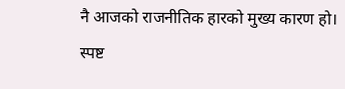नै आजको राजनीतिक हारको मुख्य कारण हो।
स्पष्ट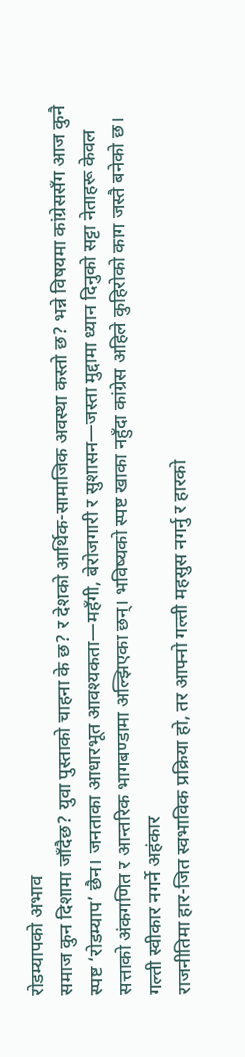रोडम्यापको अभाव
समाज कुन दिशामा जाँदैछ? युवा पुस्ताको चाहना के छ? र देशको आर्थिक-सामाजिक अवस्था कस्तो छ? भन्ने विषयमा कांग्रेससँग आज कुनै स्पष्ट ‘रोडम्याप’ छैन। जनताका आधारभूत आवश्यकता—महँगी, बेरोजगारी र सुशासन—जस्ता मुद्दामा ध्यान दिनुको सट्टा नेताहरू केवल सत्ताको अंकगणित र आन्तरिक भागबण्डामा अल्झिएका छन्। भविष्यको स्पष्ट खाका नहुँदा कांग्रेस अहिले कुहिरोको काग जस्तै बनेको छ।
गल्ती स्वीकार नगर्ने अहंकार
राजनीतिमा हार-जित स्वभाविक प्रक्रिया हो, तर आफ्नो गल्ती महसुस नगर्नु र हारको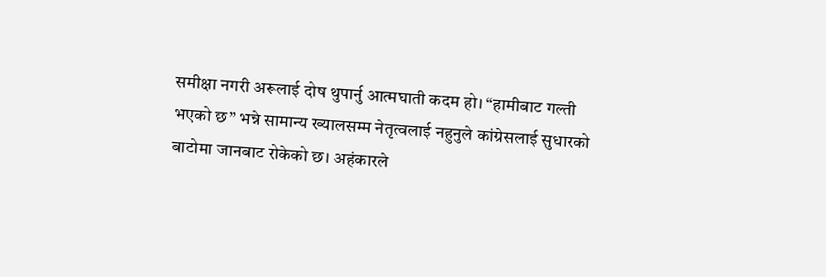समीक्षा नगरी अरूलाई दोष थुपार्नु आत्मघाती कदम हो। “हामीबाट गल्ती भएको छ” भन्ने सामान्य ख्यालसम्म नेतृत्वलाई नहुनुले कांग्रेसलाई सुधारको बाटोमा जानबाट रोकेको छ। अहंकारले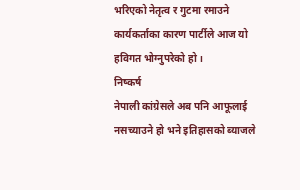भरिएको नेतृत्व र गुटमा रमाउने कार्यकर्ताका कारण पार्टीले आज यो हविगत भोग्नुपरेको हो।
निष्कर्ष
नेपाली कांग्रेसले अब पनि आफूलाई नसच्याउने हो भने इतिहासको ब्याजले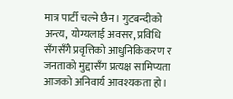मात्र पार्टी चल्ने छैन। गुटबन्दीको अन्त्य, योग्यलाई अवसर, प्रविधि सँगसँगै प्रवृत्तिको आधुनिकिकरण र जनताको मुद्दासँग प्रत्यक्ष सामिप्यता आजको अनिवार्य आवश्यकता हो।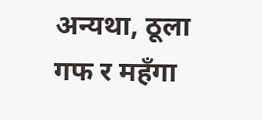अन्यथा, ठूला गफ र महँगा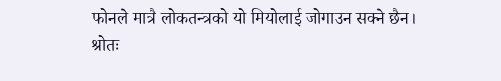फोनले मात्रै लोकतन्त्रको यो मियोलाई जोगाउन सक्ने छैन।
श्रोतः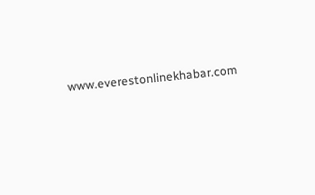www.everestonlinekhabar.com